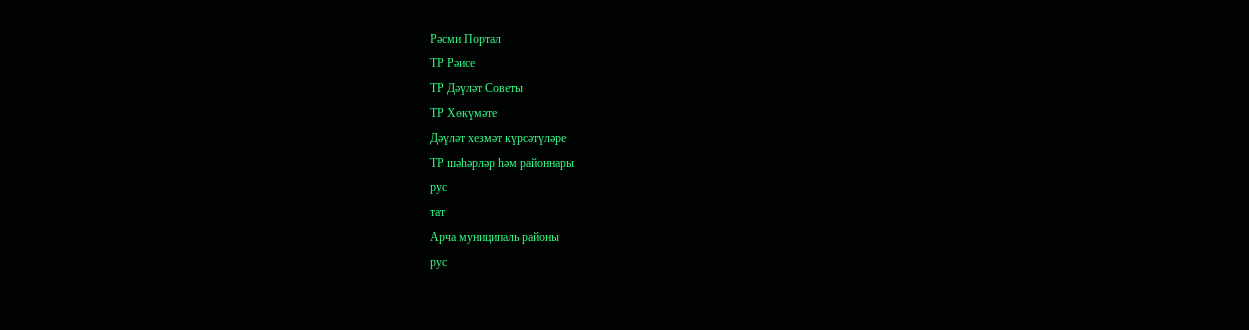Рәсми Портал
ТР Рәисе
ТР Дәүләт Советы
ТР Хөкүмәте
Дәүләт хезмәт күрсәтүләре
ТР шәһәрләр һәм районнары
рус
тат
Арча муниципаль районы
рус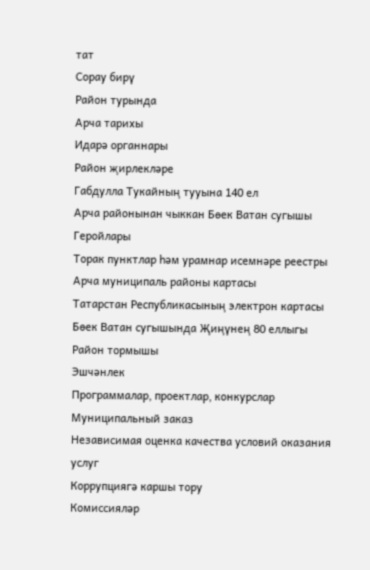тат
Сорау бирү
Район турында
Арча тарихы
Идарә органнары
Район җирлекләре
Габдулла Тукайның тууына 140 ел
Арча районынан чыккан Бөек Ватан сугышы Геройлары
Торак пунктлар һәм урамнар исемнәре реестры
Арча муниципаль районы картасы
Татарстан Республикасының электрон картасы
Бөек Ватан сугышында Җиңүнең 80 еллыгы
Район тормышы
Эшчәнлек
Программалар, проектлар, конкурслар
Муниципальный заказ
Независимая оценка качества условий оказания услуг
Коррупциягә каршы тору
Комиссияләр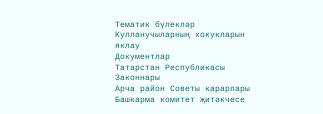Тематик бүлекләр
Кулланучыларның хокукларын яклау
Документлар
Татарстан Республикасы Законнары
Арча район Советы карарлары
Башкарма комитет җитәкчесе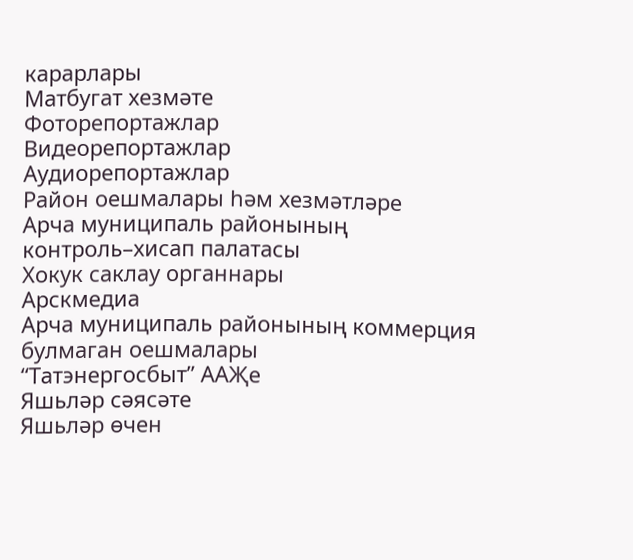карарлары
Матбугат хезмәте
Фоторепортажлар
Видеорепортажлар
Аудиорепортажлар
Район оешмалары һәм хезмәтләре
Арча муниципаль районының контроль–хисап палатасы
Хокук саклау органнары
Арскмедиа
Арча муниципаль районының коммерция булмаган оешмалары
“Татэнергосбыт” ААҖе
Яшьләр сәясәте
Яшьләр өчен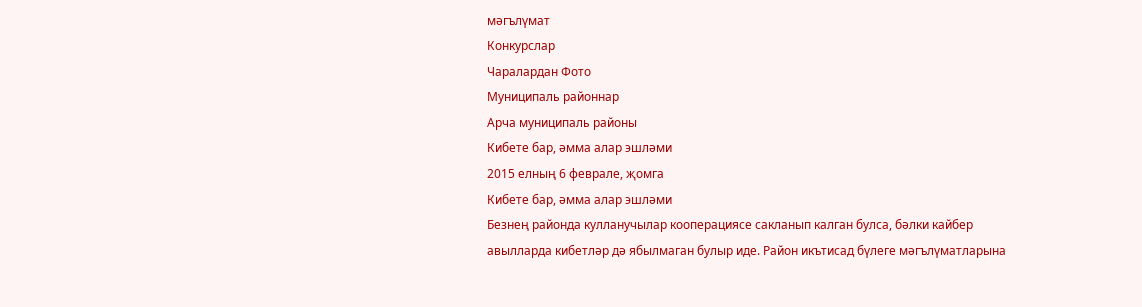мәгълүмат
Конкурслар
Чаралардан Фото
Муниципаль районнар
Арча муниципаль районы
Кибете бар, әмма алар эшләми
2015 елның 6 феврале, җомга
Кибете бар, әмма алар эшләми
Безнең районда кулланучылар кооперациясе сакланып калган булса, бәлки кайбер авылларда кибетләр дә ябылмаган булыр иде. Район икътисад бүлеге мәгълүматларына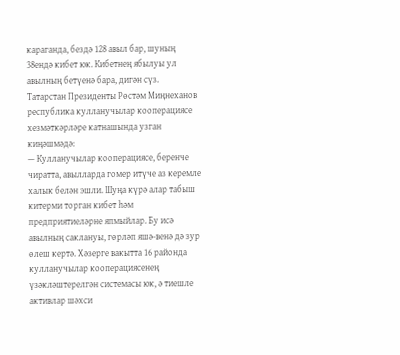караганда, бездә 128 авыл бар, шуның 38ендә кибет юк. Кибетнең ябылуы ул авылның бетүенә бара, дигән сүз.
Татарстан Президенты Рөстәм Миңнеханов республика кулланучылар кооперациясе хезмәткәрләре катнашында узган киңәшмәдә:
— Кулланучылар кооперациясе, беренче чиратта, авылларда гомер итүче аз керемле халык белән эшли. Шуңа күрә алар табыш китерми торган кибет һәм предприятиеләрне япмыйлар. Бу исә авылның саклануы, гөрләп яшә-венә дә зур өлеш кертә. Хәзерге вакытта 16 районда кулланучылар кооперациясенең үзәкләштерелгән системасы юк, ә тиешле активлар шәхси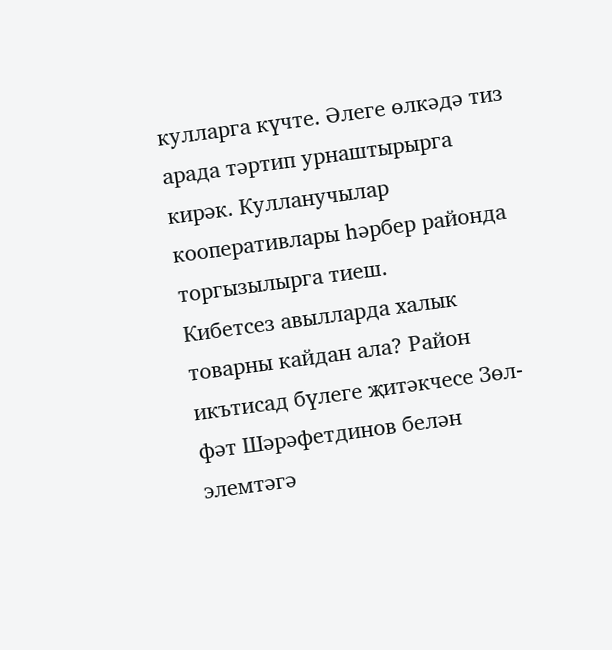кулларга күчте. Әлеге өлкәдә тиз арада тәртип урнаштырырга кирәк. Кулланучылар кооперативлары һәрбер районда торгызылырга тиеш.
Кибетсез авылларда халык товарны кайдан ала? Район икътисад бүлеге җитәкчесе Зөл-фәт Шәрәфетдинов белән элемтәгә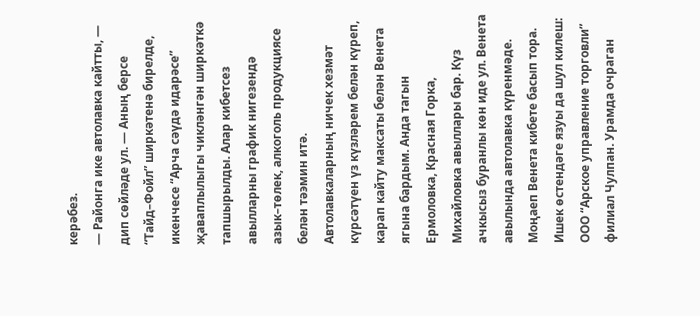керәбез.
— Районга ике автолавка кайтты, — дип сөйләде ул. — Аның берсе “Тайд–Фойл” ширкәтенә бирелде, икенчесе “Арча сәүдә идарәсе” җаваплылыгы чикләнгән ширкәткә тапшырылды. Алар кибетсез авылларны график нигезендә азык–төлек, алкоголь продукциясе белән тәэмин итә.
Автолавкаларның ничек хезмәт күрсәтүен үз күзләрем белән күреп, карап кайту максаты белән Венета ягына бардым. Анда тагын Ермоловка, Красная Горка, Михайловка авыллары бар. Күз ачкысыз буранлы көн иде ул. Венета авылында автолавка күренмәде. Моңаеп Венета кибете басып тора. Ишек өстендәге язуы да шул килеш: ООО “Арское управление торговли” филиал Чулпан. Урамда очраган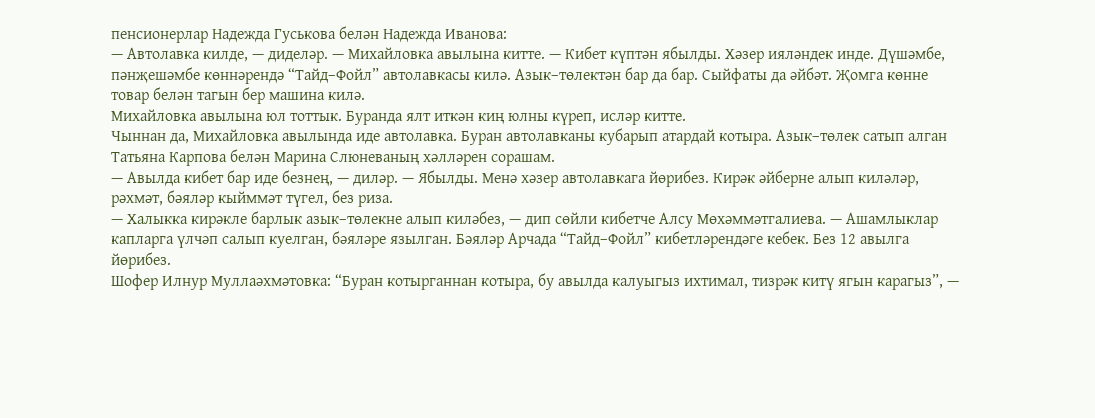пенсионерлар Надежда Гуськова белән Надежда Иванова:
— Автолавка килде, — диделәр. — Михайловка авылына китте. — Кибет күптән ябылды. Хәзер ияләндек инде. Дүшәмбе, пәнҗешәмбе көннәрендә “Тайд–Фойл” автолавкасы килә. Азык–төлектән бар да бар. Сыйфаты да әйбәт. Җомга көнне товар белән тагын бер машина килә.
Михайловка авылына юл тоттык. Буранда ялт иткән киң юлны күреп, исләр китте.
Чыннан да, Михайловка авылында иде автолавка. Буран автолавканы кубарып атардай котыра. Азык–төлек сатып алган Татьяна Карпова белән Марина Слюневаның хәлләрен сорашам.
— Авылда кибет бар иде безнең, — диләр. — Ябылды. Менә хәзер автолавкага йөрибез. Кирәк әйберне алып киләләр, рәхмәт, бәяләр кыйммәт түгел, без риза.
— Халыкка кирәкле барлык азык–төлекне алып киләбез, — дип сөйли кибетче Алсу Мөхәммәтгалиева. — Ашамлыклар капларга үлчәп салып куелган, бәяләре язылган. Бәяләр Арчада “Тайд–Фойл” кибетләрендәге кебек. Без 12 авылга йөрибез.
Шофер Илнур Муллаәхмәтовка: “Буран котырганнан котыра, бу авылда калуыгыз ихтимал, тизрәк китү ягын карагыз”, —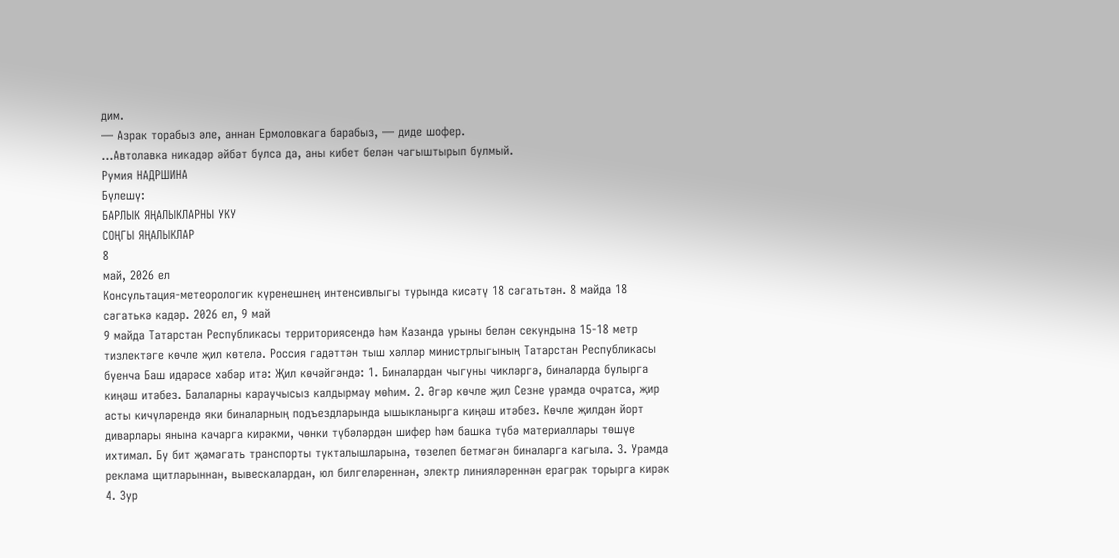дим.
— Азрак торабыз әле, аннан Ермоловкага барабыз, — диде шофер.
...Автолавка никадәр әйбәт булса да, аны кибет белән чагыштырып булмый.
Румия НАДРШИНА
Бүлешү:
БАРЛЫК ЯҢАЛЫКЛАРНЫ УКУ
СОҢГЫ ЯҢАЛЫКЛАР
8
май, 2026 ел
Консультация-метеорологик күренешнең интенсивлыгы турында кисәтү 18 сәгатьтән. 8 майда 18 сәгатькә кадәр. 2026 ел, 9 май
9 майда Татарстан Республикасы территориясендә һәм Казанда урыны белән секундына 15-18 метр тизлектәге көчле җил көтелә. Россия гадәттән тыш хәлләр министрлыгының Татарстан Республикасы буенча Баш идарәсе хәбәр итә: Җил көчәйгәндә: 1. Биналардан чыгуны чикләргә, биналарда булырга киңәш итәбез. Балаларны караучысыз калдырмау мөһим. 2. Әгәр көчле җил Сезне урамда очратса, җир асты кичүләрендә яки биналарның подъездларында ышыкланырга киңәш итәбез. Көчле җилдән йорт диварлары янына качарга кирәкми, чөнки түбәләрдән шифер һәм башка түбә материаллары төшүе ихтимал. Бу бит җәмәгать транспорты тукталышларына, төзелеп бетмәгән биналарга кагыла. 3. Урамда реклама щитларыннан, вывескалардан, юл билгеләреннән, электр линияләреннән ераграк торырга кирәк 4. Зур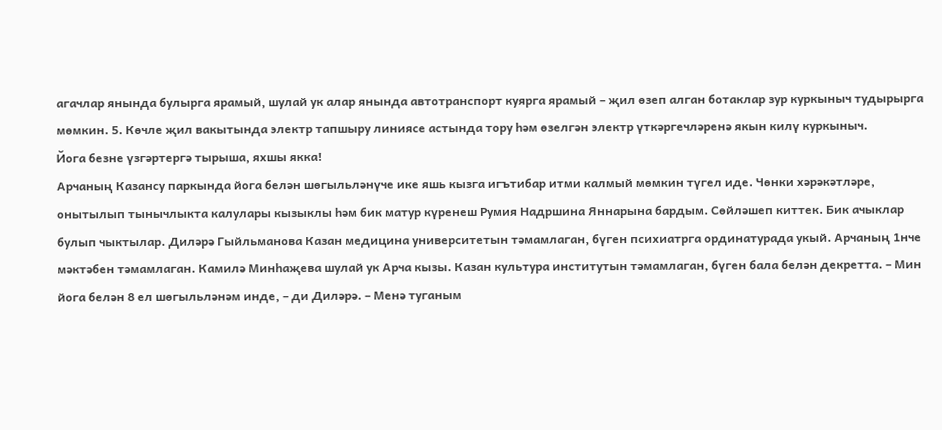агачлар янында булырга ярамый, шулай ук алар янында автотранспорт куярга ярамый – җил өзеп алган ботаклар зур куркыныч тудырырга мөмкин. 5. Көчле җил вакытында электр тапшыру линиясе астында тору һәм өзелгән электр үткәргечләренә якын килү куркыныч.
Йога безне үзгәртергә тырыша, яхшы якка!
Арчаның Казансу паркында йога белән шөгыльләнүче ике яшь кызга игътибар итми калмый мөмкин түгел иде. Чөнки хәрәкәтләре, онытылып тынычлыкта калулары кызыклы һәм бик матур күренеш Румия Надршина Яннарына бардым. Сөйләшеп киттек. Бик ачыклар булып чыктылар. Диләрә Гыйльманова Казан медицина университетын тәмамлаган, бүген психиатрга ординатурада укый. Арчаның 1нче мәктәбен тәмамлаган. Камилә Минһаҗева шулай ук Арча кызы. Казан культура институтын тәмамлаган, бүген бала белән декретта. – Мин йога белән 8 ел шөгыльләнәм инде, – ди Диләрә. – Менә туганым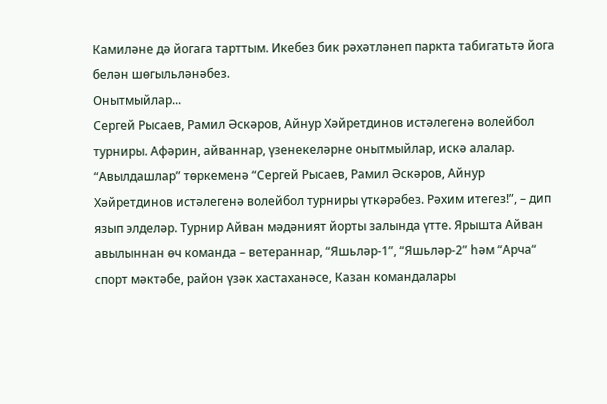Камиләне дә йогага тарттым. Икебез бик рәхәтләнеп паркта табигатьтә йога белән шөгыльләнәбез.
Онытмыйлар...
Сергей Рысаев, Рамил Әскәров, Айнур Хәйретдинов истәлегенә волейбол турниры. Афәрин, айваннар, үзенекеләрне онытмыйлар, искә алалар. “Авылдашлар” төркеменә “Сергей Рысаев, Рамил Әскәров, Айнур Хәйретдинов истәлегенә волейбол турниры үткәрәбез. Рәхим итегез!”, – дип язып элделәр. Турнир Айван мәдәният йорты залында үтте. Ярышта Айван авылыннан өч команда – ветераннар, “Яшьләр-1”, “Яшьләр-2” һәм “Арча“ спорт мәктәбе, район үзәк хастаханәсе, Казан командалары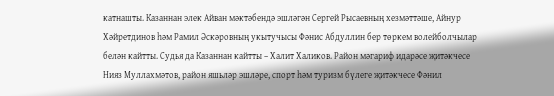катнашты. Казаннан элек Айван мәктәбендә эшләгән Сергей Рысаевның хезмәттәше, Айнур Хәйретдинов һәм Рамил Әскәровның укытучысы Фәнис Абдуллин бер төркем волейболчылар белән кайтты. Судья да Казаннан кайтты – Халит Халиков. Район мәгариф идарәсе җитәкчесе Нияз Муллахмәтов, район яшьләр эшләре, спорт һәм туризм бүлеге җитәкчесе Фәнил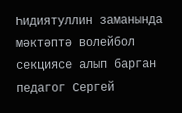Һидиятуллин заманында мәктәптә волейбол секциясе алып барган педагог Сергей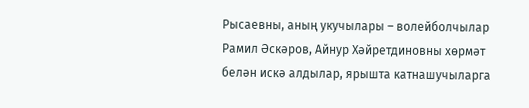Рысаевны, аның укучылары – волейболчылар Рамил Әскәров, Айнур Хәйретдиновны хөрмәт белән искә алдылар, ярышта катнашучыларга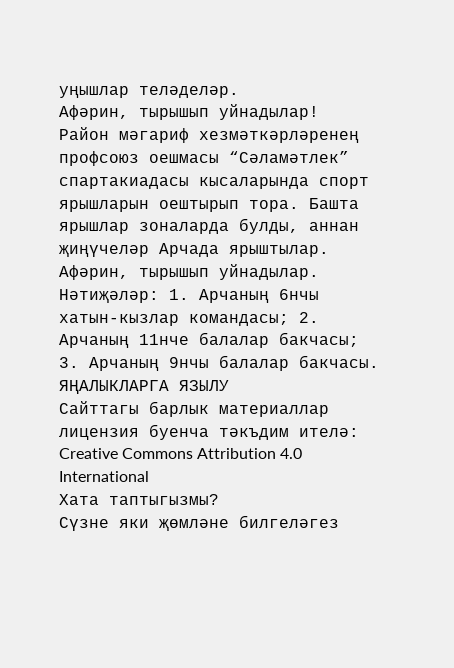уңышлар теләделәр.
Афәрин, тырышып уйнадылар!
Район мәгариф хезмәткәрләренең профсоюз оешмасы “Сәламәтлек” спартакиадасы кысаларында спорт ярышларын оештырып тора. Башта ярышлар зоналарда булды, аннан җиңүчеләр Арчада ярыштылар. Афәрин, тырышып уйнадылар. Нәтиҗәләр: 1. Арчаның 6нчы хатын-кызлар командасы; 2. Арчаның 11нче балалар бакчасы; 3. Арчаның 9нчы балалар бакчасы.
ЯҢАЛЫКЛАРГА ЯЗЫЛУ
Сайттагы барлык материаллар лицензия буенча тәкъдим ителә:
Creative Commons Attribution 4.0 International
Хата таптыгызмы?
Сүзне яки җөмләне билгеләгез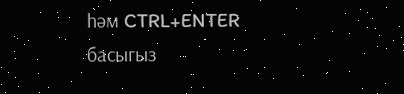һәм CTRL+ENTER басыгыз